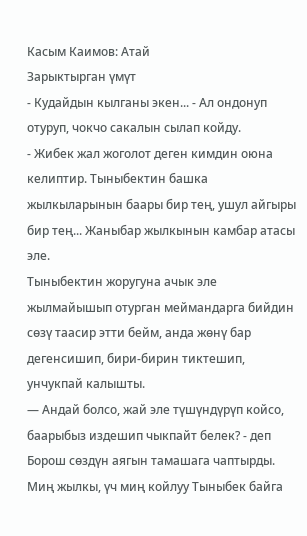Касым Каимов: Атай
Зарыктырган үмүт
- Кудайдын кылганы экен... - Ал ондонуп отуруп, чокчо сакалын сылап койду.
- Жибек жал жоголот деген кимдин оюна келиптир. Тыныбектин башка жылкыларынын баары бир тең, ушул айгыры бир тең... Жаныбар жылкынын камбар атасы эле.
Тыныбектин жоругуна ачык эле жылмайышып отурган меймандарга бийдин сөзү таасир этти бейм, анда жөнү бар дегенсишип, бири-бирин тиктешип, унчукпай калышты.
— Андай болсо, жай эле түшүндүрүп койсо, баарыбыз издешип чыкпайт белек? - деп Борош сөздүн аягын тамашага чаптырды.
Миң жылкы, үч миң койлуу Тыныбек байга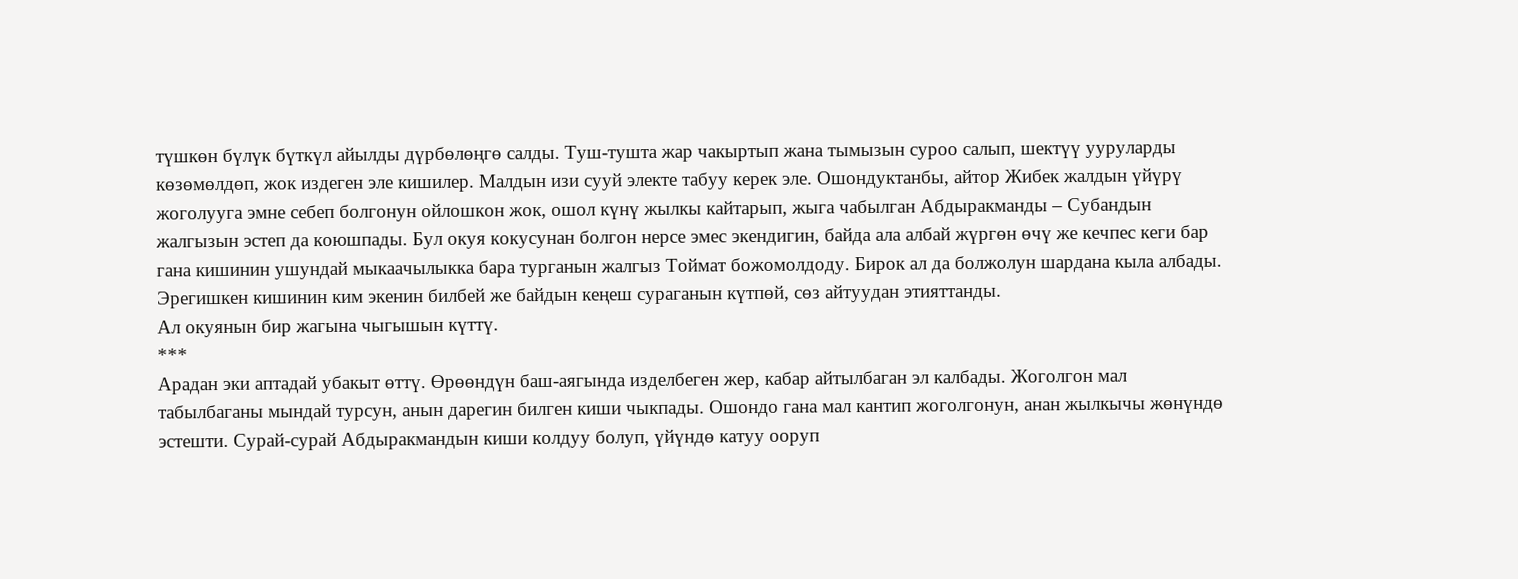түшкөн бүлүк бүткүл айылды дүрбөлөңгө салды. Туш-тушта жар чакыртып жана тымызын суроо салып, шектүү ууруларды көзөмөлдөп, жок издеген эле кишилер. Малдын изи сууй электе табуу керек эле. Ошондуктанбы, айтор Жибек жалдын үйүрү жоголууга эмне себеп болгонун ойлошкон жок, ошол күнү жылкы кайтарып, жыга чабылган Абдыракманды – Субандын жалгызын эстеп да коюшпады. Бул окуя кокусунан болгон нерсе эмес экендигин, байда ала албай жүргөн өчү же кечпес кеги бар гана кишинин ушундай мыкаачылыкка бара турганын жалгыз Тоймат божомолдоду. Бирок ал да болжолун шардана кыла албады. Эрегишкен кишинин ким экенин билбей же байдын кеңеш сураганын күтпөй, сөз айтуудан этияттанды.
Ал окуянын бир жагына чыгышын күттү.
***
Арадан эки аптадай убакыт өттү. Өрөөндүн баш-аягында изделбеген жер, кабар айтылбаган эл калбады. Жоголгон мал табылбаганы мындай турсун, анын дарегин билген киши чыкпады. Ошондо гана мал кантип жоголгонун, анан жылкычы жөнүндө эстешти. Сурай-сурай Абдыракмандын киши колдуу болуп, үйүндө катуу ооруп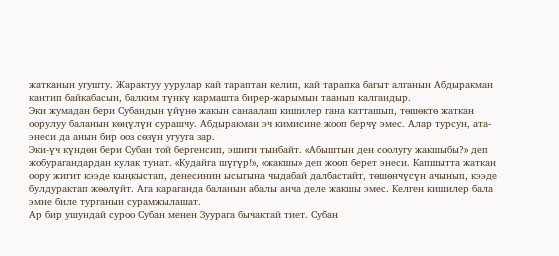жатканын угушту. Жарактуу уурулар кай тараптан келип, кай тарапка багыт алганын Абдыракман кантип байкабасын, балким түнкү кармашта бирер-жарымын таанып калгандыр.
Эки жумадан бери Субандын үйүнө жакын санаалаш кишилер гана катташып, төшөктө жаткан оорулуу баланын көңүлүн сурашчу. Абдыракман эч кимисине жооп берчү эмес. Алар турсун, ата-энеси да анын бир ооз сөзүн угууга зар.
Эки-үч күндөн бери Субан той бергенсип, эшиги тынбайт. «Абыштын ден соолугу жакшыбы?» деп жобурагандардан кулак тунат. «Кудайга шүгүр!», «жакшы» деп жооп берет энеси. Капшытта жаткан оору жигит кээде кыңкыстап, денесинин ысыгына чыдабай далбастайт, төшөнчүсүн ачынып, кээде булдурактап жөөлүйт. Ага караганда баланын абалы анча деле жакшы эмес. Келген кишилер бала эмне биле турганын сурамжылашат.
Ар бир ушундай суроо Субан менен Зуурага бычактай тиет. Субан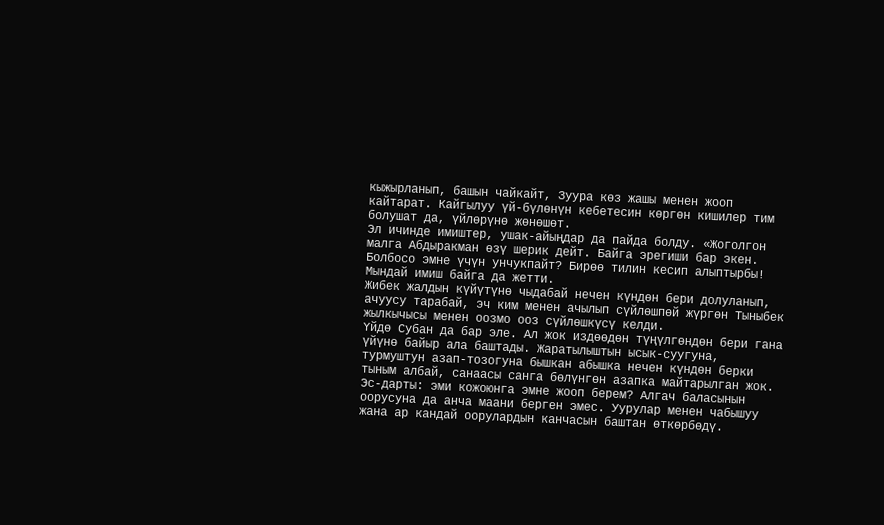кыжырланып, башын чайкайт, Зуура көз жашы менен жооп кайтарат. Кайгылуу үй-бүлөнүн кебетесин көргөн кишилер тим болушат да, үйлөрүнө жөнөшөт.
Эл ичинде имиштер, ушак-айыңдар да пайда болду. «Жоголгон малга Абдыракман өзү шерик дейт. Байга эрегиши бар экен. Болбосо эмне үчүн унчукпайт? Бирөө тилин кесип алыптырбы! Мындай имиш байга да жетти.
Жибек жалдын күйүтүнө чыдабай нечен күндөн бери долуланып, ачуусу тарабай, эч ким менен ачылып сүйлөшпөй жүргөн Тыныбек жылкычысы менен оозмо ооз сүйлөшкүсү келди.
Үйдө Субан да бар эле. Ал жок издөөдөн түңүлгөндөн бери гана үйүнө байыр ала баштады. Жаратылыштын ысык-суугуна, турмуштун азап-тозогуна бышкан абышка нечен күндөн берки тыным албай, санаасы санга бөлүнгөн азапка майтарылган жок. Эс-дарты: эми кожоюнга эмне жооп берем? Алгач баласынын оорусуна да анча маани берген эмес. Уурулар менен чабышуу жана ар кандай оорулардын канчасын баштан өткөрбөдү.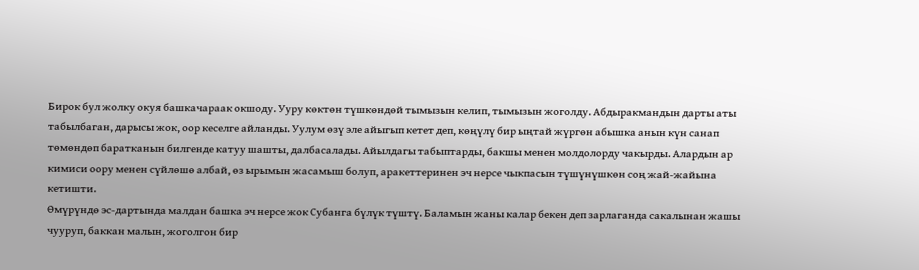Бирок бул жолку окуя башкачараак окшоду. Ууру көктөн түшкөндөй тымызын келип, тымызын жоголду. Абдыракмандын дарты аты табылбаган, дарысы жок, оор кеселге айланды. Уулум өзү эле айыгып кетет деп, көңүлү бир ыңтай жүргөн абышка анын күн санап төмөндөп баратканын билгенде катуу шашты, далбасалады. Айылдагы табыптарды, бакшы менен молдолорду чакырды. Алардын ар кимиси оору менен сүйлөшө албай, өз ырымын жасамыш болуп, аракеттеринен эч нерсе чыкпасын түшүнүшкөн соң жай-жайына кетишти.
Өмүрүндө эс-дартында малдан башка эч нерсе жок Субанга бүлүк түштү. Баламын жаны калар бекен деп зарлаганда сакалынан жашы чууруп, баккан малын, жоголгон бир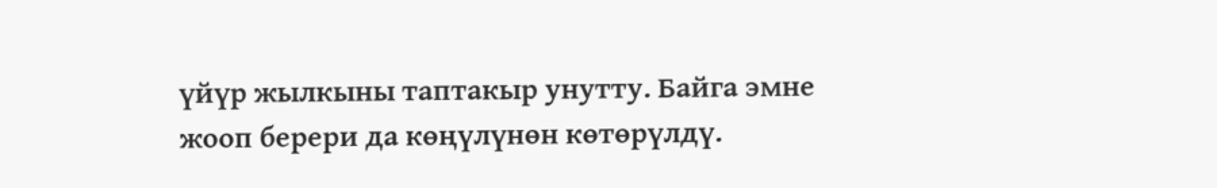үйүр жылкыны таптакыр унутту. Байга эмне жооп берери да көңүлүнөн көтөрүлдү.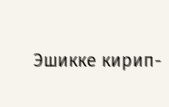Эшикке кирип-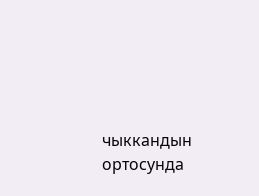чыккандын ортосунда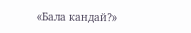«Бала кандай?»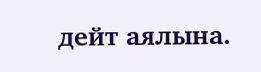дейт аялына.